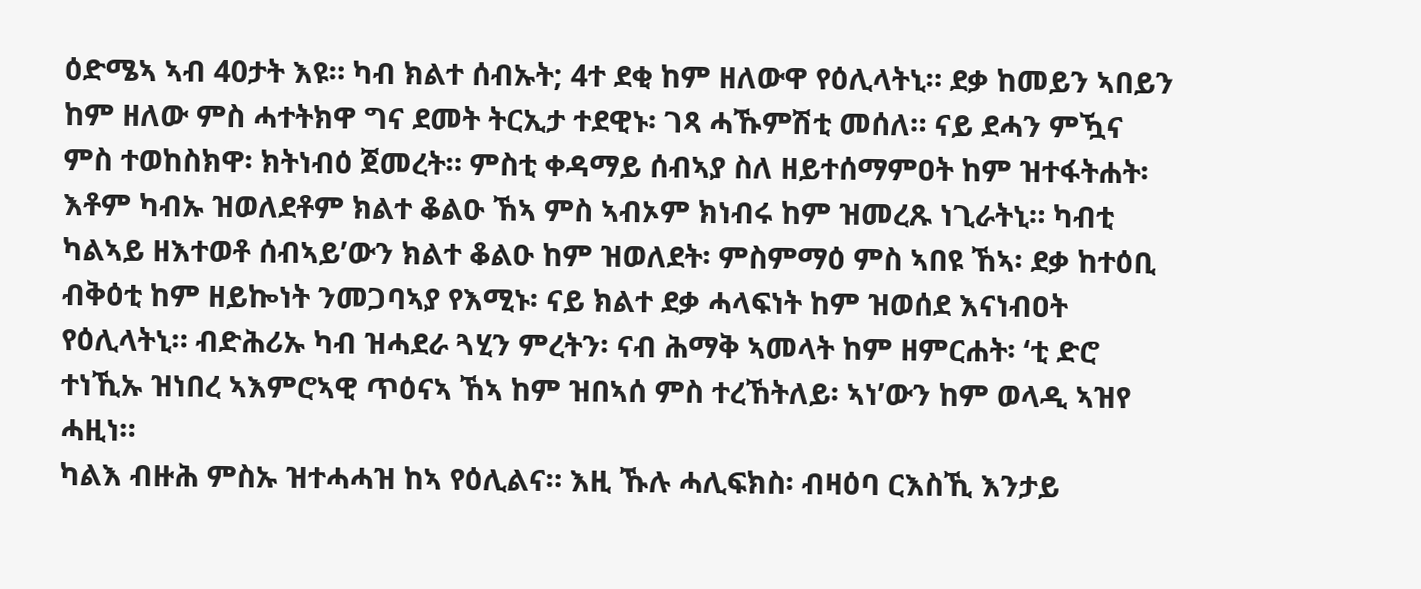ዕድሜኣ ኣብ 40ታት እዩ። ካብ ክልተ ሰብኡት; 4ተ ደቂ ከም ዘለውዋ የዕሊላትኒ። ደቃ ከመይን ኣበይን ከም ዘለው ምስ ሓተትክዋ ግና ደመት ትርኢታ ተደዊኑ፡ ገጻ ሓኹምሽቲ መሰለ። ናይ ደሓን ምዃና ምስ ተወከስክዋ፡ ክትነብዕ ጀመረት። ምስቲ ቀዳማይ ሰብኣያ ስለ ዘይተሰማምዐት ከም ዝተፋትሐት፡ እቶም ካብኡ ዝወለደቶም ክልተ ቆልዑ ኸኣ ምስ ኣብኦም ክነብሩ ከም ዝመረጹ ነጊራትኒ። ካብቲ ካልኣይ ዘእተወቶ ሰብኣይ’ውን ክልተ ቆልዑ ከም ዝወለደት፡ ምስምማዕ ምስ ኣበዩ ኸኣ፡ ደቃ ከተዕቢ ብቅዕቲ ከም ዘይኰነት ንመጋባኣያ የእሚኑ፡ ናይ ክልተ ደቃ ሓላፍነት ከም ዝወሰደ እናነብዐት የዕሊላትኒ። ብድሕሪኡ ካብ ዝሓደራ ጓሂን ምረትን፡ ናብ ሕማቅ ኣመላት ከም ዘምርሐት፡ ‘ቲ ድሮ ተነኺኡ ዝነበረ ኣእምሮኣዊ ጥዕናኣ ኸኣ ከም ዝበኣሰ ምስ ተረኸትለይ፡ ኣነ’ውን ከም ወላዲ ኣዝየ ሓዚነ።
ካልእ ብዙሕ ምስኡ ዝተሓሓዝ ከኣ የዕሊልና። እዚ ኹሉ ሓሊፍክስ፡ ብዛዕባ ርእስኺ እንታይ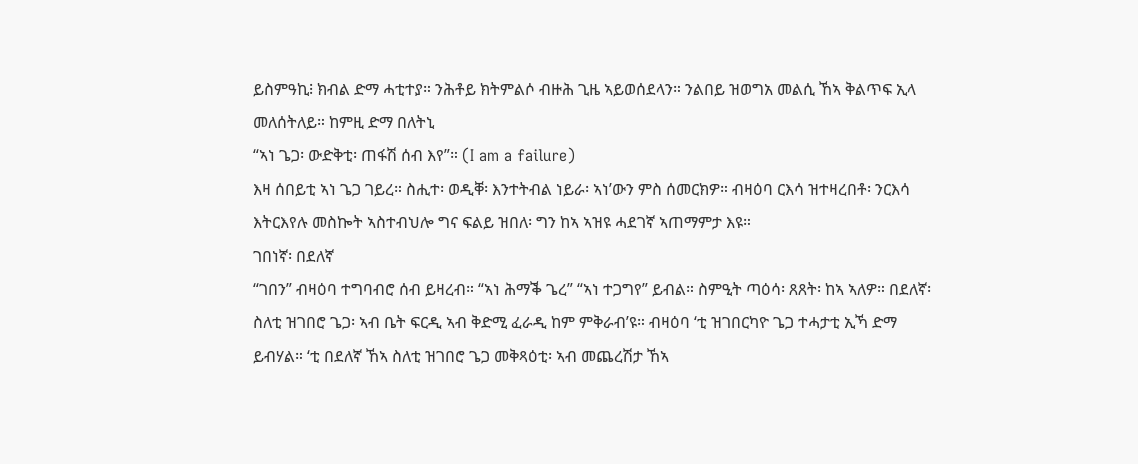ይስምዓኪ፧ ክብል ድማ ሓቲተያ። ንሕቶይ ክትምልሶ ብዙሕ ጊዜ ኣይወሰደላን። ንልበይ ዝወግአ መልሲ ኸኣ ቅልጥፍ ኢላ መለሰትለይ። ከምዚ ድማ በለትኒ
“ኣነ ጌጋ፡ ውድቅቲ፡ ጠፋሽ ሰብ እየ”። (I am a failure)
እዛ ሰበይቲ ኣነ ጌጋ ገይረ። ስሒተ፡ ወዲቐ፡ እንተትብል ነይራ፡ ኣነ’ውን ምስ ሰመርክዎ። ብዛዕባ ርእሳ ዝተዛረበቶ፡ ንርእሳ እትርእየሉ መስኰት ኣስተብህሎ ግና ፍልይ ዝበለ፡ ግን ከኣ ኣዝዩ ሓደገኛ ኣጠማምታ እዩ።
ገበነኛ፡ በደለኛ
“ገበን” ብዛዕባ ተግባብሮ ሰብ ይዛረብ። “ኣነ ሕማቕ ጌረ” “ኣነ ተጋግየ” ይብል። ስምዒት ጣዕሳ፡ ጸጸት፡ ከኣ ኣለዎ። በደለኛ፡ ስለቲ ዝገበሮ ጌጋ፡ ኣብ ቤት ፍርዲ ኣብ ቅድሚ ፈራዲ ከም ምቅራብ’ዩ። ብዛዕባ ‘ቲ ዝገበርካዮ ጌጋ ተሓታቲ ኢኻ ድማ ይብሃል። ‘ቲ በደለኛ ኸኣ ስለቲ ዝገበሮ ጌጋ መቅጻዕቲ፡ ኣብ መጨረሽታ ኸኣ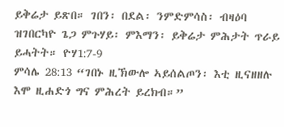ይቅሬታ ይጽበ። ገበን፡ በደል፡ ንምድምሳስ፡ ብዛዕባ ዝገበርካዮ ጌጋ ምጉሃይ፡ ምእማን፡ ይቅሬታ ምሕታት ጥራይ ይሓትት። ዮሃ1:7-9
ምሳሌ 28:13 “ገበኑ ዚኽውሎ ኣይሰልጦን፡ እቲ ዚናዘዘሉ እሞ ዚሐድጎ ግና ምሕረት ይረክብ።”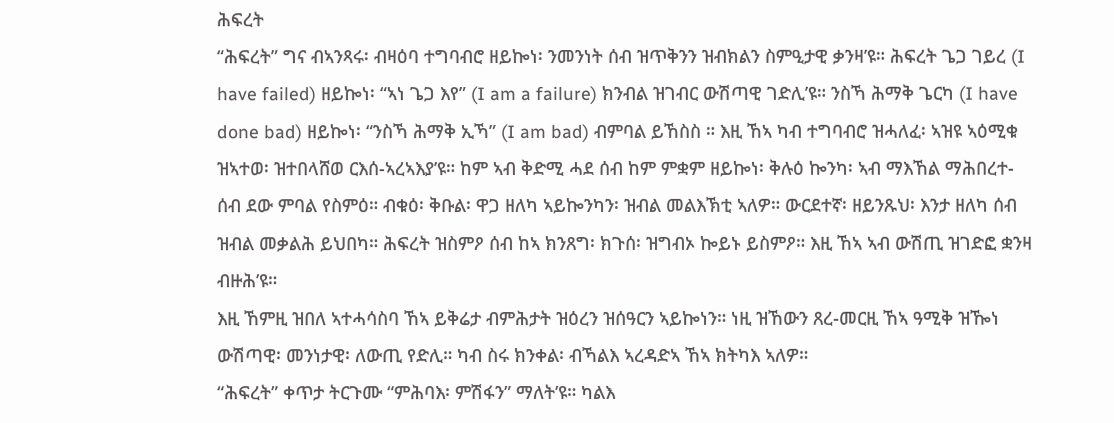ሕፍረት
“ሕፍረት” ግና ብኣንጻሩ፡ ብዛዕባ ተግባብሮ ዘይኰነ፡ ንመንነት ሰብ ዝጥቅንን ዝብክልን ስምዒታዊ ቃንዛ’ዩ። ሕፍረት ጌጋ ገይረ (I have failed) ዘይኰነ፡ “ኣነ ጌጋ እየ” (I am a failure) ክንብል ዝገብር ውሽጣዊ ገድሊ’ዩ። ንስኻ ሕማቅ ጌርካ (I have done bad) ዘይኰነ፡ “ንስኻ ሕማቅ ኢኻ” (I am bad) ብምባል ይኸስስ ። እዚ ኸኣ ካብ ተግባብሮ ዝሓለፈ፡ ኣዝዩ ኣዕሚቁ ዝኣተወ፡ ዝተበላሸወ ርእሰ-ኣረኣእያ’ዩ። ከም ኣብ ቅድሚ ሓደ ሰብ ከም ምቋም ዘይኰነ፡ ቅሉዕ ኰንካ፡ ኣብ ማእኸል ማሕበረተ-ሰብ ደው ምባል የስምዕ። ብቁዕ፡ ቅቡል፡ ዋጋ ዘለካ ኣይኰንካን፡ ዝብል መልእኽቲ ኣለዎ። ውርደተኛ፡ ዘይንጹህ፡ እንታ ዘለካ ሰብ ዝብል መቃልሕ ይህበካ። ሕፍረት ዝስምዖ ሰብ ከኣ ክንጸግ፡ ክጉሰ፡ ዝግብኦ ኰይኑ ይስምዖ። እዚ ኸኣ ኣብ ውሽጢ ዝገድፎ ቋንዛ ብዙሕ’ዩ።
እዚ ኸምዚ ዝበለ ኣተሓሳስባ ኸኣ ይቅሬታ ብምሕታት ዝዕረን ዝሰዓርን ኣይኰነን። ነዚ ዝኸውን ጸረ-መርዚ ኸኣ ዓሚቅ ዝዀነ ውሽጣዊ፡ መንነታዊ፡ ለውጢ የድሊ። ካብ ስሩ ክንቀል፡ ብኻልእ ኣረዳድኣ ኸኣ ክትካእ ኣለዎ።
“ሕፍረት” ቀጥታ ትርጉሙ “ምሕባእ፡ ምሽፋን” ማለት’ዩ። ካልእ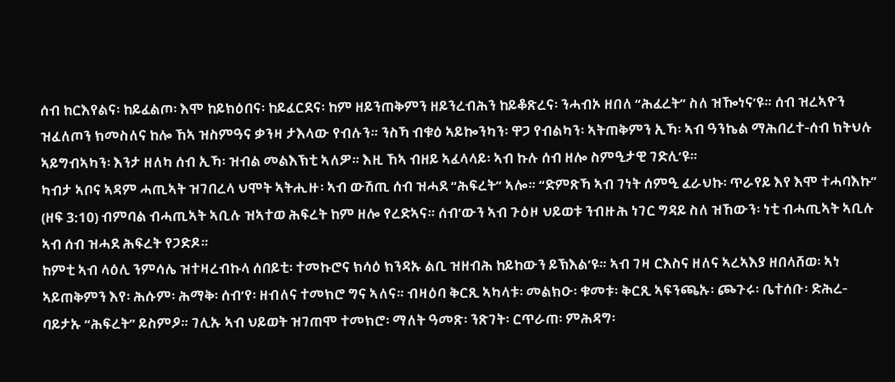ሰብ ከርእየልና፡ ከይፈልጦ፡ እሞ ከይክዕበና፡ ከይፈርደና፡ ከም ዘይንጠቅምን ዘይንረብሕን ከይቆጽረና፡ ንሓብኦ ዘበለ “ሕፈረት” ስለ ዝዀነና’ዩ። ሰብ ዝረኣዮን ዝፈለጦን ክመስለና ከሎ ኸኣ ዝስምዓና ቃንዛ ታእላው የብሉን። ንስኻ ብቁዕ ኣይኰንካን፡ ዋጋ የብልካን፡ ኣትጠቅምን ኢኻ፡ ኣብ ዓንኬል ማሕበረተ-ሰብ ክትህሉ ኣይግብኣካን፡ እንታ ዘለካ ሰብ ኢኻ፡ ዝብል መልእኽቲ ኣለዎ። እዚ ኸኣ ብዘይ ኣፈላላይ፡ ኣብ ኩሉ ሰብ ዘሎ ስምዒታዊ ገድሊ’ዩ።
ካብታ ኣቦና ኣዳም ሓጢኣት ዝገበረላ ህሞት ኣትሒዙ፡ ኣብ ውሽጢ ሰብ ዝሓደ “ሕፍረት” ኣሎ። “ድምጽኻ ኣብ ገነት ሰምዒ ፈራህኩ፡ ጥራየይ እየ እሞ ተሓባእኩ” (ዘፍ 3:10) ብምባል ብሓጢኣት ኣቢሉ ዝኣተወ ሕፍረት ከም ዘሎ የረድኣና። ሰብ’ውን ኣብ ጉዕዞ ህይወቱ ንብዙሕ ነገር ግዳይ ስለ ዝኸውን፡ ነቲ ብሓጢኣት ኣቢሉ ኣብ ሰብ ዝሓደ ሕፍረት የጋድዶ።
ከምቲ ኣብ ላዕሊ ንምሳሌ ዝተዛረብኩላ ሰበይቲ፡ ተመኩሮና ክሳዕ ክንዳኡ ልቢ ዝዘብሕ ከይከውን ይኽእል’ዩ። ኣብ ገዛ ርእስና ዘለና ኣረኣእያ ዘበላሸወ፡ ኣነ ኣይጠቅምን እየ፡ ሕሱም፡ ሕማቅ፡ ሰብ’የ፡ ዘብለና ተመክሮ ግና ኣለና። ብዛዕባ ቅርጺ ኣካላቱ፡ መልክዑ፡ ቁመቱ፡ ቅርጺ ኣፍንጫኡ፡ ጮጉሩ፡ ቤተሰቡ፡ ድሕረ-ባይታኡ “ሕፍረት” ይስምዖ። ገሊኡ ኣብ ህይወት ዝገጠሞ ተመክሮ፡ ማለት ዓመጽ፡ ንጽገት፡ ርጥራጠ፡ ምሕዳግ፡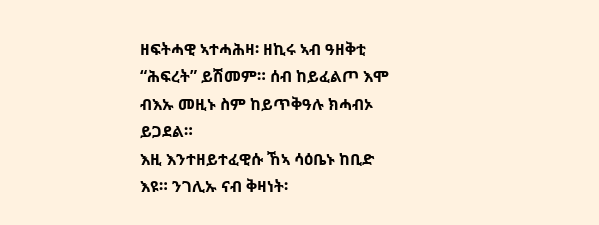ዘፍትሓዊ ኣተሓሕዛ፡ ዘኪሩ ኣብ ዓዘቅቲ “ሕፍረት” ይሽመም። ሰብ ከይፈልጦ እሞ ብእኡ መዚኑ ስም ከይጥቅዓሉ ክሓብኦ ይጋደል።
እዚ እንተዘይተፈዊሱ ኸኣ ሳዕቤኑ ከቢድ እዩ። ንገሊኡ ናብ ቅዛነት፡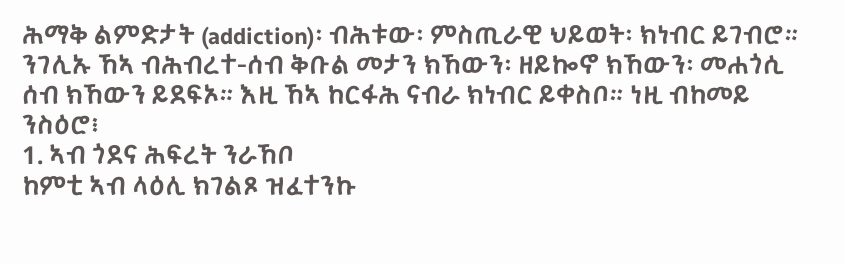ሕማቅ ልምድታት (addiction)፡ ብሕቱው፡ ምስጢራዊ ህይወት፡ ክነብር ይገብሮ። ንገሊኡ ኸኣ ብሕብረተ-ሰብ ቅቡል መታን ክኸውን፡ ዘይኰኖ ክኸውን፡ መሐጎሲ ሰብ ክኸውን ይደፍኦ። እዚ ኸኣ ከርፋሕ ናብራ ክነብር ይቀስቦ። ነዚ ብከመይ ንስዕሮ፧
1. ኣብ ጎደና ሕፍረት ንራኸቦ
ከምቲ ኣብ ላዕሊ ክገልጾ ዝፈተንኩ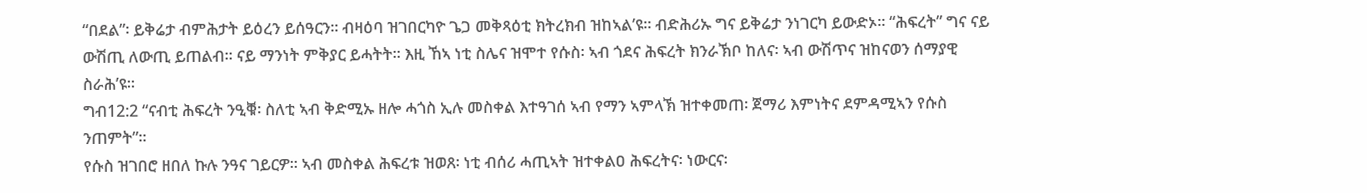“በደል”፡ ይቅሬታ ብምሕታት ይዕረን ይሰዓርን። ብዛዕባ ዝገበርካዮ ጌጋ መቅጻዕቲ ክትረክብ ዝከኣል’ዩ። ብድሕሪኡ ግና ይቅሬታ ንነገርካ ይውድኦ። “ሕፍረት” ግና ናይ ውሽጢ ለውጢ ይጠልብ። ናይ ማንነት ምቅያር ይሓትት። እዚ ኸኣ ነቲ ስሌና ዝሞተ የሱስ፡ ኣብ ጎደና ሕፍረት ክንራኽቦ ከለና፡ ኣብ ውሽጥና ዝከናወን ሰማያዊ ስራሕ’ዩ።
ግብ12:2 “ናብቲ ሕፍረት ንዒቑ፡ ስለቲ ኣብ ቅድሚኡ ዘሎ ሓጎስ ኢሉ መስቀል እተዓገሰ ኣብ የማን ኣምላኽ ዝተቀመጠ፡ ጀማሪ እምነትና ደምዳሚኣን የሱስ ንጠምት”።
የሱስ ዝገበሮ ዘበለ ኩሉ ንዓና ገይርዎ። ኣብ መስቀል ሕፍረቱ ዝወጸ፡ ነቲ ብሰሪ ሓጢኣት ዝተቀልዐ ሕፍረትና፡ ነውርና፡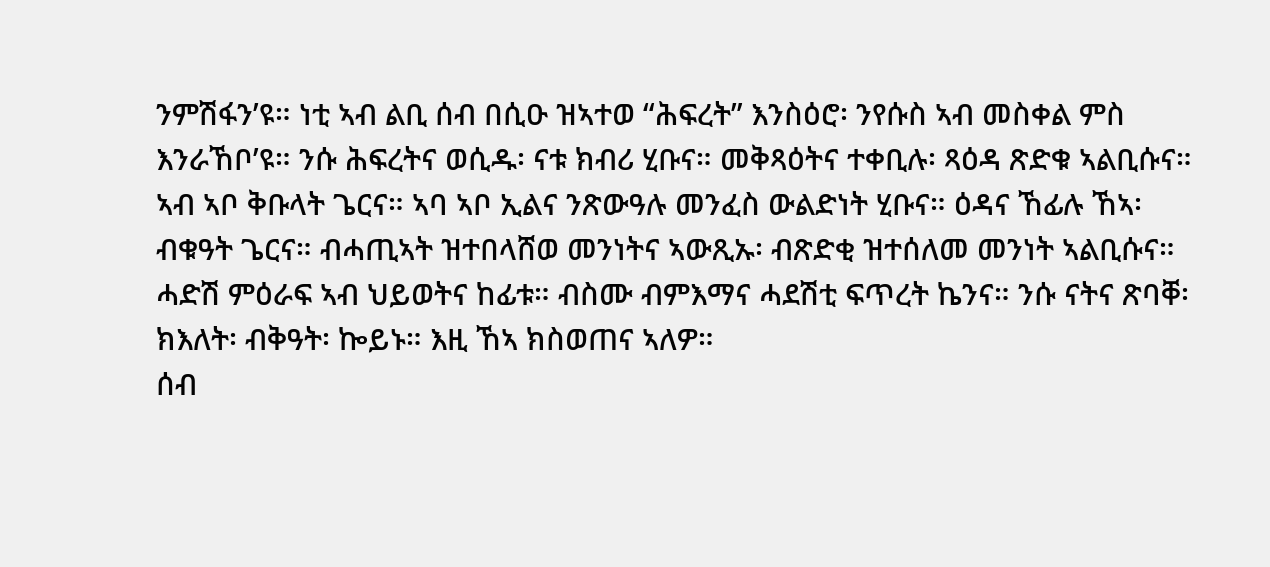ንምሽፋን’ዩ። ነቲ ኣብ ልቢ ሰብ በሲዑ ዝኣተወ “ሕፍረት” እንስዕሮ፡ ንየሱስ ኣብ መስቀል ምስ እንራኸቦ’ዩ። ንሱ ሕፍረትና ወሲዱ፡ ናቱ ክብሪ ሂቡና። መቅጻዕትና ተቀቢሉ፡ ጻዕዳ ጽድቁ ኣልቢሱና። ኣብ ኣቦ ቅቡላት ጌርና። ኣባ ኣቦ ኢልና ንጽውዓሉ መንፈስ ውልድነት ሂቡና። ዕዳና ኸፊሉ ኸኣ፡ ብቁዓት ጌርና። ብሓጢኣት ዝተበላሸወ መንነትና ኣውጺኡ፡ ብጽድቂ ዝተሰለመ መንነት ኣልቢሱና። ሓድሽ ምዕራፍ ኣብ ህይወትና ከፊቱ። ብስሙ ብምእማና ሓደሽቲ ፍጥረት ኬንና። ንሱ ናትና ጽባቐ፡ ክእለት፡ ብቅዓት፡ ኰይኑ። እዚ ኸኣ ክስወጠና ኣለዎ።
ሰብ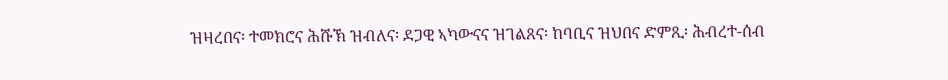ዝዛረበና፡ ተመክሮና ሕሹኽ ዝብለና፡ ደጋዊ ኣካውናና ዝገልጸና፡ ከባቢና ዝህበና ድምጺ፡ ሕብረተ-ሰብ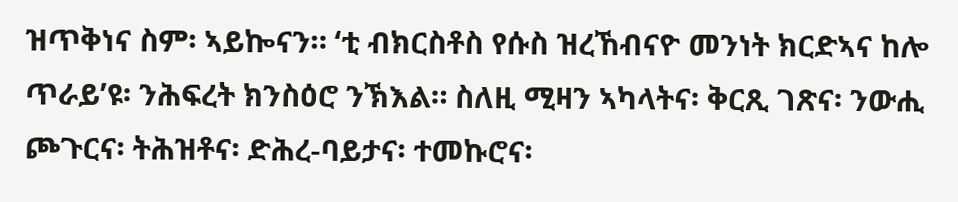ዝጥቅነና ስም፡ ኣይኰናን። ‘ቲ ብክርስቶስ የሱስ ዝረኸብናዮ መንነት ክርድኣና ከሎ ጥራይ’ዩ፡ ንሕፍረት ክንስዕሮ ንኽእል። ስለዚ ሚዛን ኣካላትና፡ ቅርጺ ገጽና፡ ንውሒ ጮጉርና፡ ትሕዝቶና፡ ድሕረ-ባይታና፡ ተመኩሮና፡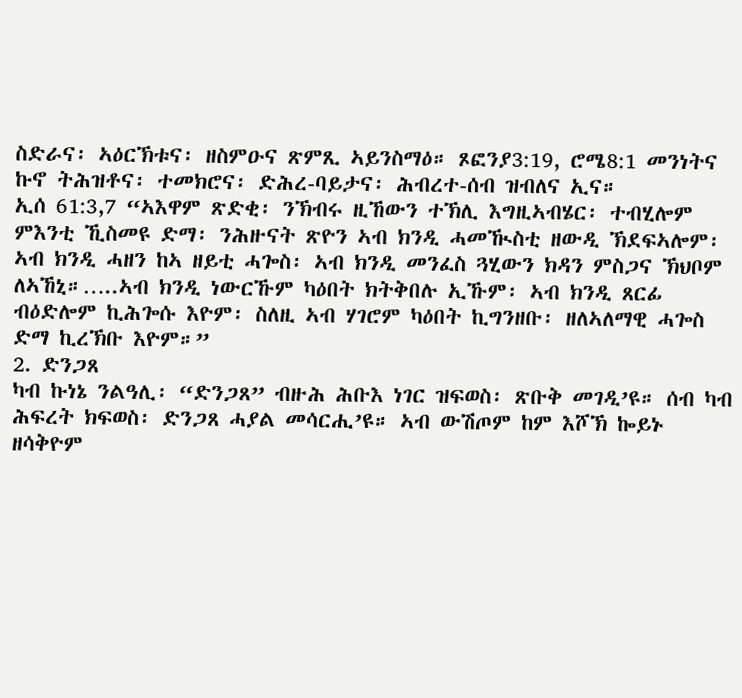ስድራና፡ ኣዕርኽቱና፡ ዘስምዑና ጽምጺ ኣይንስማዕ። ጾፎንያ3:19, ሮሜ8:1 መንነትና ኩኖ ትሕዝቶና፡ ተመክሮና፡ ድሕረ-ባይታና፡ ሕብረተ-ሰብ ዝብለና ኢና።
ኢሰ 61:3,7 “ኣእዋም ጽድቂ፡ ንኽብሩ ዚኸውን ተኽሊ እግዚኣብሄር፡ ተብሂሎም ምእንቲ ኺስመዩ ድማ፡ ንሕዙናት ጽዮን ኣብ ክንዲ ሓመዂስቲ ዘውዲ ኽደፍኣሎም፡ ኣብ ክንዲ ሓዘን ከኣ ዘይቲ ሓጐስ፡ ኣብ ክንዲ መንፈስ ጓሂውን ክዳን ምስጋና ኽህቦም ለኣኸኒ።…..ኣብ ክንዲ ነውርኹም ካዕበት ክትቅበሉ ኢኹም፡ ኣብ ክንዲ ጸርፊ ብዕድሎም ኪሕጐሱ እዮም፡ ስለዚ ኣብ ሃገሮም ካዕበት ኪግንዘቡ፡ ዘለኣለማዊ ሓጐስ ድማ ኪረኽቡ እዮም።”
2. ድንጋጸ
ካብ ኩነኔ ንልዓሊ፡ “ድንጋጸ” ብዙሕ ሕቡእ ነገር ዝፍወስ፡ ጽቡቅ መገዲ’ዩ። ሰብ ካብ ሕፍረት ክፍወስ፡ ድንጋጸ ሓያል መሳርሒ’ዩ። ኣብ ውሽጦም ከም እሾኽ ኰይኑ ዘሳቅዮም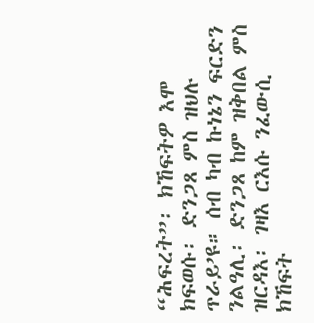“ሕፍረት”፡ ክኸፍትዎ እሞ ክፍወሱ፡ ድንጋጸ ምስ ዝህሉ ጥራይ’ዩ። ሰብ ካብ ኩነኔን ፍርድን ንልዓሊ፡ ድንጋጸ ከም ዝቅበል ምስ ዝርዳእ፡ ገዛእ ርእሱ ንፈውሲ ክኸፍት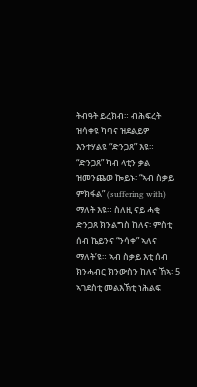ትብዓት ይረክብ። ብሕፍረት ዝሳቀዩ ካባና ዝደልይዎ እንተሃልዩ “ድንጋጸ” እዩ።
“ድንጋጸ” ካብ ላቲን ቃል ዝመንጨወ ኰይኑ፡ “ኣብ ስቃይ ምክፋል” (suffering with) ማለት እዩ። ስለዚ ናይ ሓቂ ድንጋጸ ክንልግስ ከለና፡ ምስቲ ሰብ ኬይንና “ንሳቀ” ኣለና ማለት’ዩ። ኣብ ስቃይ እቲ ሰብ ክንሓብር ክንውስን ከለና ኸኣ፡ 5 ኣገደስቲ መልእኽቲ ነሕልፍ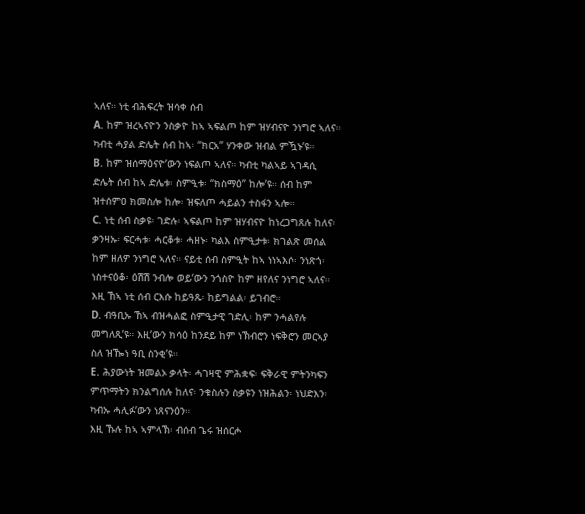ኣለና። ነቲ ብሕፍረት ዝሳቀ ሰብ
A. ከም ዝረኣናዮን ንስቃዮ ከኣ ኣፍልጦ ከም ዝሃብናዮ ንነግሮ ኣለና። ካብቲ ሓያል ድሌት ሰብ ከኣ፡ “ክርአ” ሃንቀው ዝብል ምዃኑ’ዩ።
B. ከም ዝሰማዕናዮ’ውን ነፍልጦ ኣለና። ካብቲ ካልኣይ ኣገዳሲ ድሌት ሰብ ከኣ ድሌቱ፡ ስምዒቱ፡ “ክስማዕ” ከሎ’ዩ። ሰብ ከም ዝተሰምዐ ክመስሎ ከሎ፡ ዝፍለጦ ሓይልን ተስፋን ኣሎ።
C. ነቲ ሰብ ስቃዩ፡ ገድሉ፡ ኣፍልጦ ከም ዝሃብናዮ ከነረጋግጸሉ ከለና፡ ቃንዛኡ፡ ፍርሓቱ፡ ሓርቆቱ፡ ሓዘኑ፡ ካልእ ስምዒታቱ፡ ክገልጽ መሰል ከም ዘለዎ ንነግሮ ኣለና። ናይቲ ሰብ ስምዒት ከኣ ነነኣእሶ፡ ንነጽጎ፡ ነስተናዕቆ፡ ዕሽሽ ንብሎ ወይ’ውን ንጎስዮ ከም ዘየለና ንነግሮ ኣለና። እዚ ኸኣ ነቲ ሰብ ርእሱ ከይዓጹ፡ ከይግልል፡ ይገብሮ።
D. ብዓቢኡ ኸኣ ብዝሓልፎ ስምዒታዊ ገድሊ፡ ከም ንሓልየሉ መግለጺ’ዩ። እዚ’ውን ክሳዕ ከንደይ ከም ነኽብሮን ነፍቅሮን መርኣያ ስለ ዝዀነ ዓቢ ስንቂ’ዩ።
E. ሕያውነት ዝመልኦ ቃላት፡ ሓገዛዊ ምሕቋፍ፡ ፍቅራዊ ምትንካፍን ምጥማትን ክንልግሰሉ ከለና፡ ንቁስሉን ስቃዩን ነዝሕልን፡ ነህድእን፡ ካብኡ ሓሊፉ’ውን ነጸናንዕን።
እዚ ኹሉ ከኣ ኣምላኽ፡ ብሰብ ጌሩ ዝሰርሖ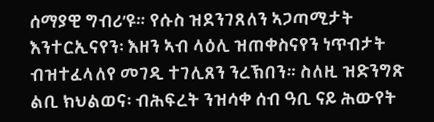ሰማያዊ ግብሪ’ዩ። የሱስ ዝደንገጸለን ኣጋጣሚታት እንተርኢናየን፡ እዘን ኣብ ላዕሊ ዝጠቀስናየን ነጥብታት ብዝተፈላለየ መገዲ ተገሊጸን ንረኽበን። ስለዚ ዝድንግጽ ልቢ ክህልወና፡ ብሕፍረት ንዝሳቀ ሰብ ዓቢ ናይ ሕውየት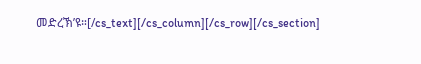መድረኽ’ዩ።[/cs_text][/cs_column][/cs_row][/cs_section]